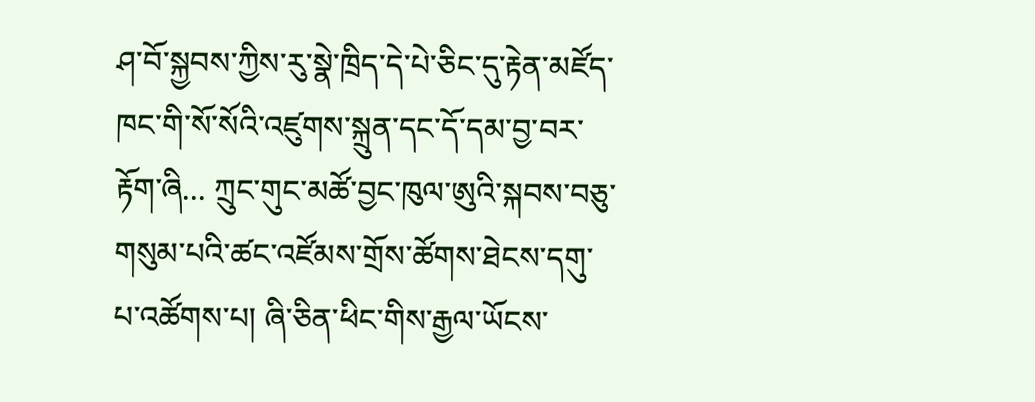ཤ་བོ་སྐྱབས་ཀྱིས་རུ་སྣེ་ཁྲིད་དེ་པེ་ཅིང་དུ་རྟེན་མཛོད་ཁང་གི་སོ་སོའི་འཛུགས་སྐྲུན་དང་དོ་དམ་བྱ་བར་རྟོག་ཞི... ཀྲུང་གུང་མཚོ་བྱང་ཁུལ་ཨུའི་སྐབས་བཅུ་གསུམ་པའི་ཚང་འཛོམས་གྲོས་ཚོགས་ཐེངས་དགུ་པ་འཚོགས་པ། ཞི་ཅིན་ཕིང་གིས་རྒྱལ་ཡོངས་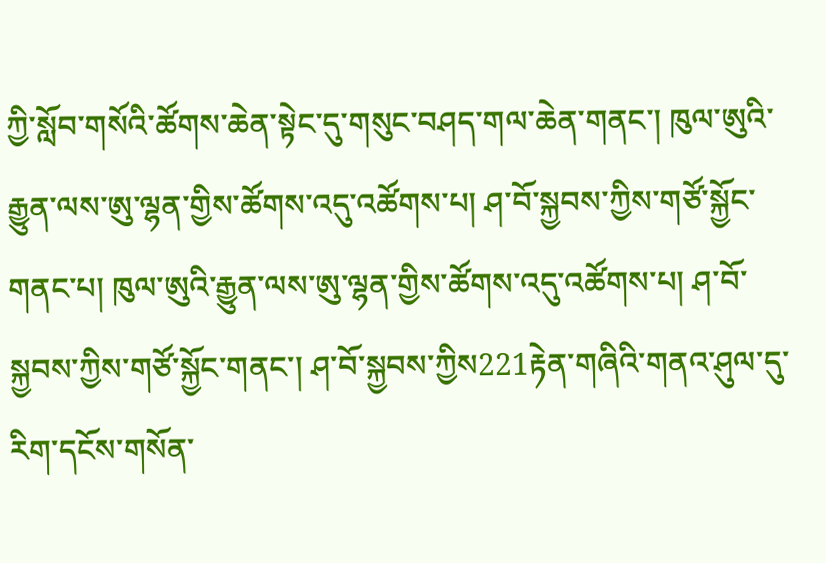ཀྱི་སློབ་གསོའི་ཚོགས་ཆེན་སྟེང་དུ་གསུང་བཤད་གལ་ཆེན་གནང་། ཁུལ་ཨུའི་རྒྱུན་ལས་ཨུ་ལྷན་གྱིས་ཚོགས་འདུ་འཚོགས་པ། ཤ་བོ་སྐྱབས་ཀྱིས་གཙོ་སྐྱོང་གནང་པ། ཁུལ་ཨུའི་རྒྱུན་ལས་ཨུ་ལྷན་གྱིས་ཚོགས་འདུ་འཚོགས་པ། ཤ་བོ་སྐྱབས་ཀྱིས་གཙོ་སྐྱོང་གནང་། ཤ་བོ་སྐྱབས་ཀྱིས221རྟེན་གཞིའི་གནའ་ཤུལ་དུ་རིག་དངོས་གསོན་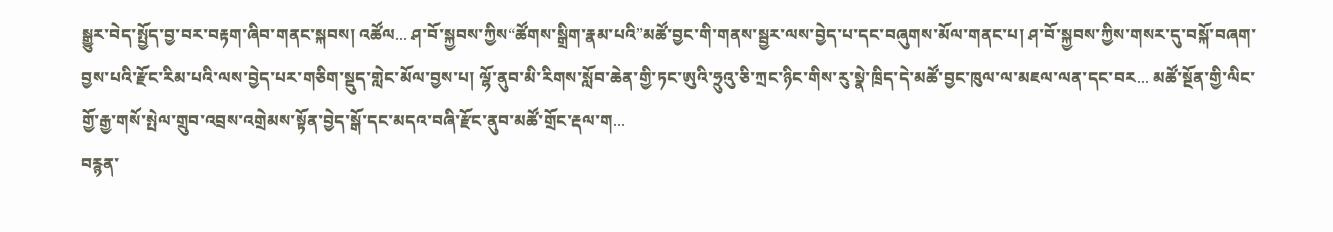སྒྱུར་བེད་སྤྱོད་བྱ་བར་བརྟག་ཞིབ་གནང་སྐབས། འཚོལ... ཤ་བོ་སྐྱབས་ཀྱིས“ཚོགས་སྒྲིག་རྣམ་པའི”མཚོ་བྱང་གི་གནས་སྦྱར་ལས་བྱེད་པ་དང་བཞུགས་མོལ་གནང་པ། ཤ་བོ་སྐྱབས་ཀྱིས་གསར་དུ་བསྐོ་བཞག་བྱས་པའི་རྫོང་རིམ་པའི་ལས་བྱེད་པར་གཅིག་སྡུད་གླེང་མོལ་བྱས་པ། ལྷོ་ནུབ་མི་རིགས་སློབ་ཆེན་གྱི་ཏང་ཨུའི་ཧྲུའུ་ཅི་ཀྲང་ཉིང་གིས་རུ་སྣེ་ཁྲིད་དེ་མཚོ་བྱང་ཁུལ་ལ་མཇལ་ལན་དང་བར... མཚོ་སྔོན་གྱི་ལིང་གྱོ་རྒྱ་གསོ་སྤེལ་གྲུབ་འབྲས་འགྲེམས་སྟོན་བྱེད་སྒོ་དང་མདའ་བཞི་རྫོང་ནུབ་མཚོ་གྲོང་རྡལ་ག...
བརྙན་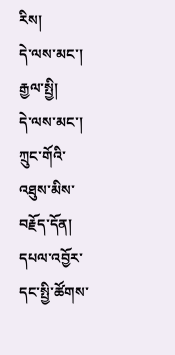རིས།
དེ་ལས་མང་།
རྒྱལ་སྤྱི།
དེ་ལས་མང་།
ཀྲུང་གོའི་འཐུས་མིས་བརྗོད་དོན། དཔལ་འབྱོར་དང་སྤྱི་ཚོགས་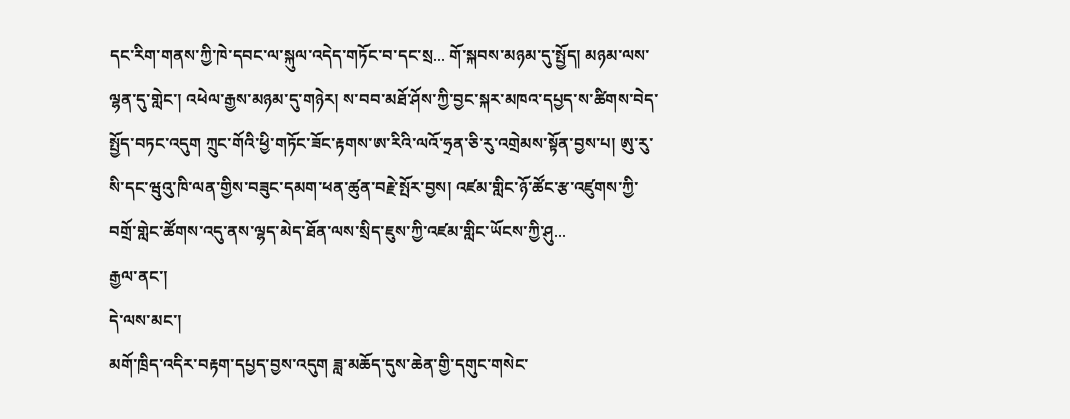དང་རིག་གནས་ཀྱི་ཁེ་དབང་ལ་སྐུལ་འདེད་གཏོང་བ་དང་སྲ... གོ་སྐབས་མཉམ་དུ་སྤྱོད། མཉམ་ལས་ལྷན་དུ་གླེང་། འཕེལ་རྒྱས་མཉམ་དུ་གཉེར། ས་བབ་མཐོ་ཤོས་ཀྱི་བྱང་སྐར་མཁའ་དཔྱད་ས་ཚིགས་བེད་སྤྱོད་བཏང་འདུག ཀྲུང་གོའི་ཕྱི་གཏོང་ཟོང་རྟགས་ཨ་རིའི་ལའོ་ཧྲན་ཅི་རུ་འགྲེམས་སྟོན་བྱས་པ། ཨུ་རུ་སི་དང་ཝུའུ་ཁི་ལན་གྱིས་བཟུང་དམག་ཕན་ཚུན་བརྗེ་སྤོར་བྱས། འཛམ་གླིང་ཉོ་ཚོང་རྩ་འཛུགས་ཀྱི་བགྲོ་གླེང་ཚོགས་འདུ་ནས་ལྷད་མེད་ཐོན་ལས་སྲིད་ཇུས་ཀྱི་འཛམ་གླིང་ཡོངས་ཀྱི་ཤུ...
རྒྱལ་ནང་།
དེ་ལས་མང་།
མགོ་ཁྲིད་འདིར་བརྟག་དཔྱད་བྱས་འདུག ཟླ་མཆོད་དུས་ཆེན་གྱི་དགུང་གསེང་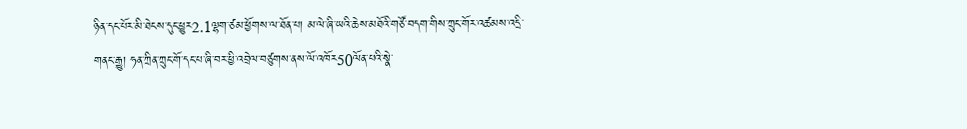ཉིན་དང་པོར་མི་ཐེངས་དུང་ཕྱུར2.1ལྷག་ཙམ་ཕྱོགས་ལ་ཐོན་པ། མ་ལེ་ཞི་ཡའི་ཆེས་མཐོའི་གཙོ་བདག་གིས་ཀྲུང་གོར་འཚམས་འདྲི་གནང་རྒྱུ། ཧན་ཀྲིན་ཀྲུང་གོ་དང་པ་ཞི་བར་ཕྱི་འབྲེལ་བཙུགས་ནས་ལོ་འཁོར50ལོན་པའི་སྣེ་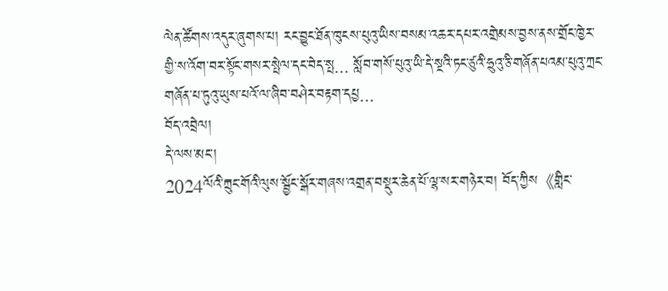ལེན་ཚོགས་འདུར་ཞུགས་པ། རང་བྱུང་ཐོན་ཁུངས་པུའུ་ཡིས་བསམ་འཆར་དཔར་འགྲེམས་བྱས་ནས་གྲོང་ཁྱེར་གྱི་ས་འོག་བར་སྟོང་གསར་སྤེལ་དང་བེད་སྤ... སློབ་གསོ་པུའུ་ཡི་དེ་སྔའི་ཏང་ཙུའི་ཧྲུའུ་ཅི་གཞོན་པའམ་པུའུ་ཀྲང་གཞོན་པ་ཏུའུ་ཡུས་པའོ་ལ་ཞིབ་བཤེར་བརྟག་དཔྱ...
བོད་འབྲེལ།
དེ་ལས་མང་།
2024ལོའི་ཀྲུང་གོའི་ལུས་སྦྱོང་སྒོར་གཞས་འགྲན་བསྡུར་ཆེན་པོ་ལྷ་སར་གཉེར་བ། བོད་ཀྱིས《གླིང་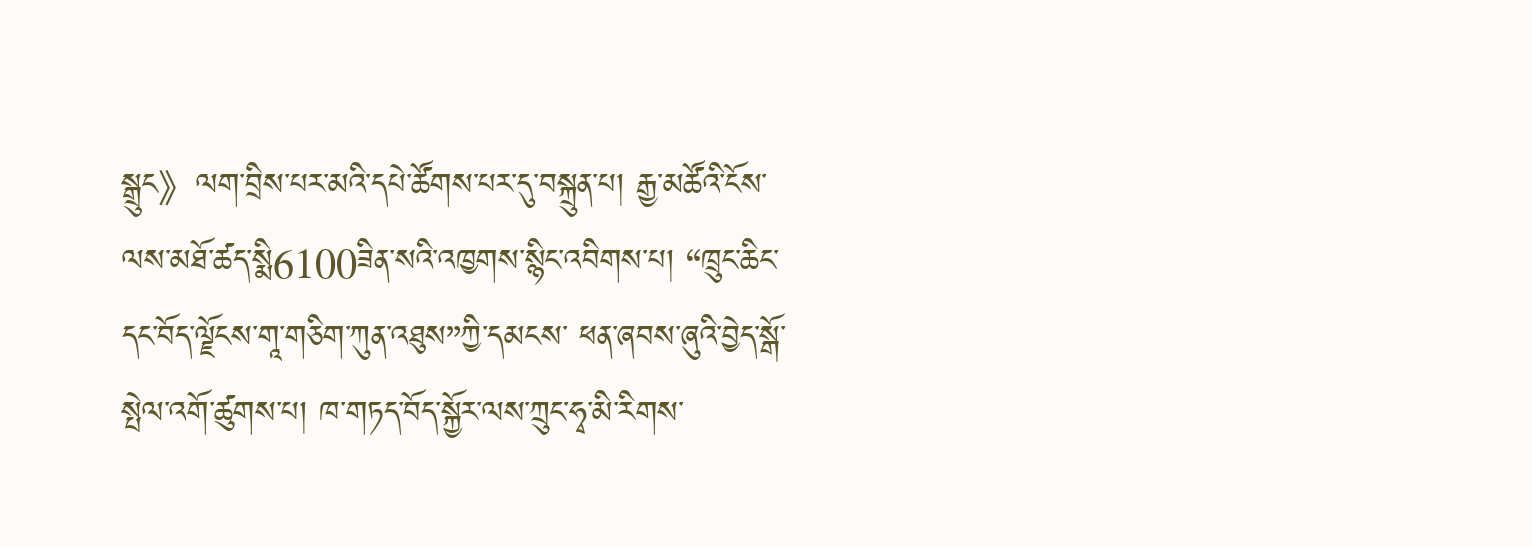སྒྲུང》ལག་བྲིས་པར་མའི་དཔེ་ཚོགས་པར་དུ་བསྐྲུན་པ། རྒྱ་མཚོའི་ངོས་ལས་མཐོ་ཚད་སྨི6100ཟིན་སའི་འཁྱགས་སྙིང་འབིགས་པ། “ཁྲུང་ཆིང་དང་བོད་ལྗོངས་གཱ་གཅིག་ཀུན་འཐུས”ཀྱི་དམངས་ ཕན་ཞབས་ཞུའི་བྱེད་སྒོ་སྤེལ་འགོ་ཚུགས་པ། ཁ་གཏད་བོད་སྐྱོར་ལས་ཀྲུང་ཧྭ་མི་རིགས་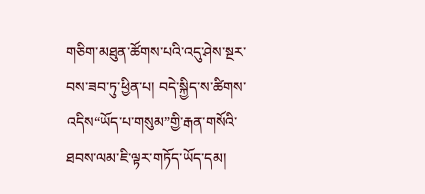གཅིག་མཐུན་ཚོགས་པའི་འདུ་ཤེས་སྔར་བས་ཟབ་ཏུ་ཕྱིན་པ། བདེ་སྐྱིད་ས་ཚིགས་འདིས“ཡོད་པ་གསུམ”གྱི་རྒན་གསོའི་ཐབས་ལམ་ཇི་ལྟར་གཏོད་ཡོད་དམ།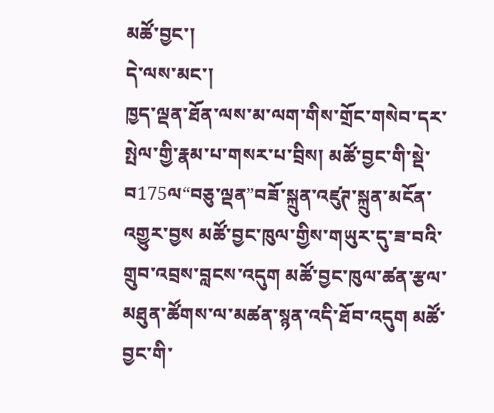མཚོ་བྱང་།
དེ་ལས་མང་།
ཁྱད་ལྡན་ཐོན་ལས་མ་ལག་གིས་གྲོང་གསེབ་དར་སྤེལ་གྱི་རྣམ་པ་གསར་པ་བྲིས། མཚོ་བྱང་གི་སྡེ་བ175ལ“བཅུ་ལྡན”བཟོ་སྐྲུན་འཛུཊ་སྐྲུན་མངོན་འགྱུར་བྱས མཚོ་བྱང་ཁུལ་གྱིས་གཡུར་དུ་ཟ་བའི་གྲུབ་འབྲས་བླངས་འདུག མཚོ་བྱང་ཁུལ་ཚན་རྩལ་མཐུན་ཚོགས་ལ་མཚན་སྙན་འདི་ཐོབ་འདུག མཚོ་བྱང་གི་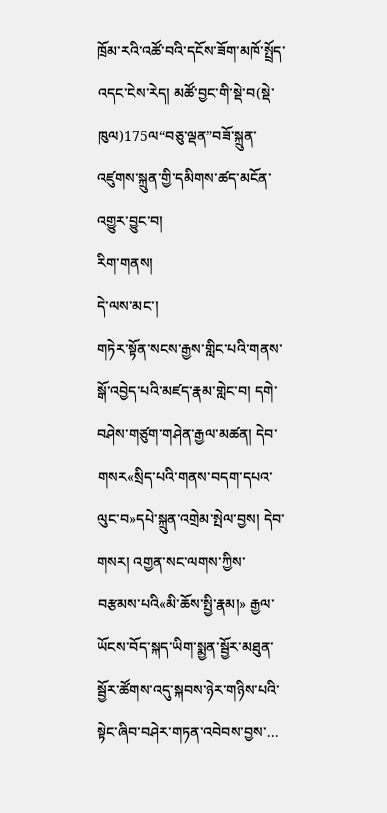ཁྲོམ་རའི་འཚོ་བའི་དངོས་ཟོག་མཁོ་སྤྲོད་འདང་ངེས་རེད། མཚོ་བྱང་གི་སྡེ་བ(སྡེ་ཁུལ)175ལ“བཅུ་ལྡན”བཟོ་སྐྲུན་འཛུགས་སྐྲུན་གྱི་དམིགས་ཚད་མངོན་འགྱུར་བྱུང་བ།
རིག་གནས།
དེ་ལས་མང་།
གཏེར་སྟོན་སངས་རྒྱས་གླིང་པའི་གནས་སྒོ་འབྱེད་པའི་མཛད་རྣམ་གླེང་བ། དགེ་བཤེས་གཙུག་གཤེན་རྒྱལ་མཚན། དེབ་གསར«སྲིད་པའི་གནས་བདག་དཔའ་ལུང་བ»དཔེ་སྐྲུན་འགྲེམ་སྤེལ་བྱས། དེབ་གསར། འགྱན་སང་ལགས་ཀྱིས་བརྩམས་པའི«མི་ཆོས་སྤྱི་རྣམ།» རྒྱལ་ཡོངས་བོད་སྐད་ཡིག་སྨྱན་སྦྱོར་མཐུན་སྦྱོར་ཚོགས་འདུ་སྐབས་ཉེར་གཉིས་པའི་སྟེང་ཞིབ་བཤེར་གཏན་འབེབས་བྱས་...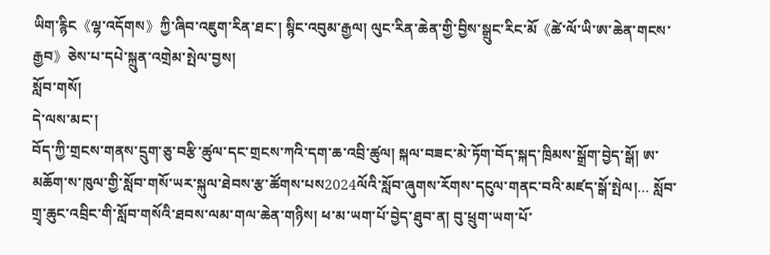ཡིག་རྙིང《ལྷ་འདོགས》ཀྱི་ཞིབ་འཇུག་རིན་ཐང་། སྙིང་འབུམ་རྒྱལ། ལུང་རིན་ཆེན་གྱི་བྱིས་སྒྲུང་རིང་མོ《ཚེ་ལོ་ཡི་ཨ་ཆེན་གངས་རྒྱབ》ཅེས་པ་དཔེ་སྐྲུན་འགྲེམ་སྤེལ་བྱས།
སློབ་གསོ།
དེ་ལས་མང་།
བོད་ཀྱི་གྲངས་གནས་དྲུག་ཅུ་བརྩི་ཚུལ་དང་གྲངས་ཀའི་དག་ཆ་འབྲི་ཚུལ། སྐལ་བཟང་མེ་ཏོག་བོད་སྐད་ཁྲིམས་སྒྲོག་བྱེད་སྒོ། ཨ་མཆོག་ས་ཁུལ་གྱི་སློབ་གསོ་ཡར་སྐུལ་ཐེབས་རྩ་ཚོགས་པས2024ལོའི་སློབ་ཞུགས་རོགས་དངུལ་གནང་བའི་མཛད་སྒོ་སྤེལ།... སློབ་གྲྭ་ཆུང་འབྲིང་གི་སློབ་གསོའི་ཐབས་ལམ་གལ་ཆེན་གཉིས། ཕ་མ་ཡག་པོ་བྱེད་ཐུབ་ན། བུ་ཕྲུག་ཡག་པོ་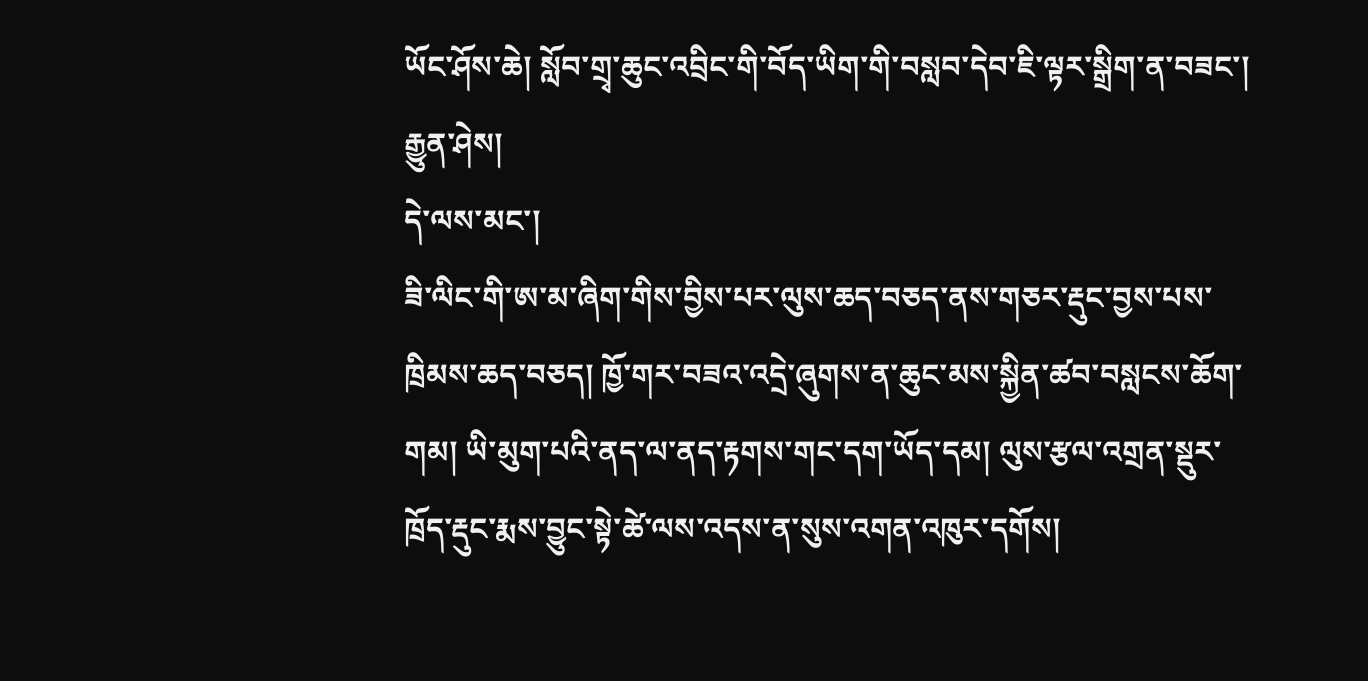ཡོང་ཤོས་ཆེ། སློབ་གྲྭ་ཆུང་འབྲིང་གི་བོད་ཡིག་གི་བསླབ་དེབ་ཇི་ལྟར་སྒྲིག་ན་བཟང་།
རྒྱུན་ཤེས།
དེ་ལས་མང་།
ཟི་ལིང་གི་ཨ་མ་ཞིག་གིས་བྱིས་པར་ལུས་ཆད་བཅད་ནས་གཅར་རྡུང་བྱས་པས་ཁྲིམས་ཆད་བཅད། ཁྱོ་གར་བཟའ་འདྲེ་ཞུགས་ན་ཆུང་མས་སྐྱིན་ཚབ་བསླངས་ཆོག་གམ། ཡི་མུག་པའི་ནད་ལ་ནད་རྟགས་གང་དག་ཡོད་དམ། ལུས་རྩལ་འགྲན་སྡུར་ཁྲོད་རྡུང་རྨས་བྱུང་སྟེ་ཚེ་ལས་འདས་ན་སུས་འགན་འཁུར་དགོས།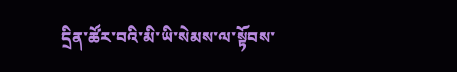དྲིན་ཚོར་བའི་མི་ཡི་སེམས་ལ་སྟོབས་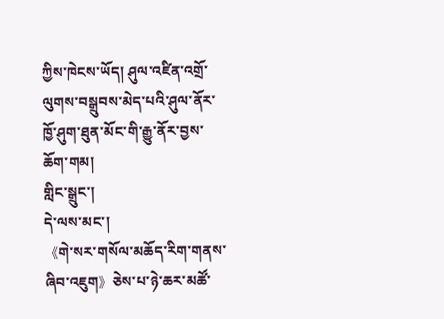ཀྱིས་ཁེངས་ཡོད། ཤུལ་འཛིན་འགྲོ་ལུགས་བསྒྲུབས་མེད་པའི་ཤུལ་ནོར་ཁྱོ་ཤུག་ཐུན་མོང་གི་རྒྱུ་ནོར་བྱས་ཆོག་གམ།
གླིང་སྒྲུང་།
དེ་ལས་མང་།
《གེ་སར་གསོལ་མཆོད་རིག་གནས་ཞིབ་འཇུག》ཅེས་པ་ཉེ་ཆར་མཚོ་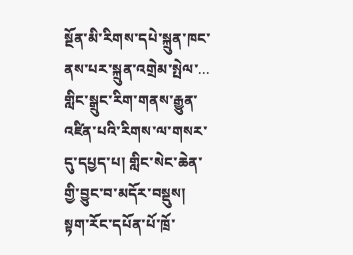སྔོན་མི་རིགས་དཔེ་སྐྲུན་ཁང་ནས་པར་སྐྲུན་འགྲེམ་སྤེལ་... གླིང་སྒྲུང་རིག་གནས་རྒྱུན་འཛིན་པའི་རིགས་ལ་གསར་དུ་དཔྱད་པ། གླིང་སེང་ཆེན་གྱི་བྱུང་བ་མདོར་བསྡུས། སྟག་རོང་དཔོན་པོ་ཁྲོ་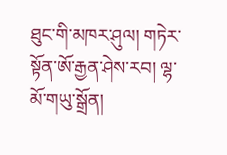ཐུང་གི་མཁར་ཤུལ། གཏེར་སྟོན་ཨོ་རྒྱན་ཤེས་རབ། ལྷ་མོ་གཡུ་སྒྲོན།